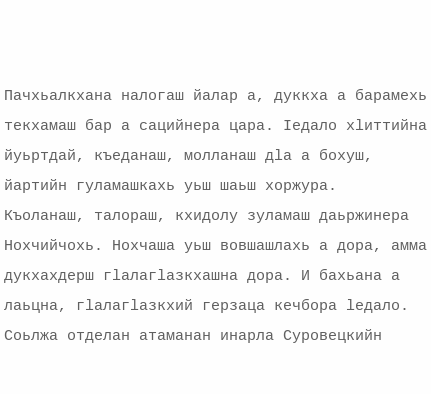Пачхьалкхана налогаш йалар а, дуккха а барамехь текхамаш бар а сацийнера цара. Ӏедало хӏиттийна йуьртдай, къеданаш, молланаш дӏа а бохуш, йартийн гуламашкахь уьш шаьш хоржура.
Къоланаш, талораш, кхидолу зуламаш даьржинера Нохчийчохь. Нохчаша уьш вовшашлахь а дора, амма дукхахдерш гӏалагӏазкхашна дора. И бахьана а лаьцна, гӏалагӏазкхий герзаца кечбора ӏедало. Соьлжа отделан атаманан инарла Суровецкийн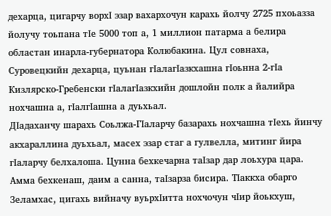дехарца, цигарчу ворхӏ эзар вахархочун карахь йолчу 2725 пхоьазза йолучу тоьпана тӏе 5000 топ а, 1 миллион патарма а белира областан инарла-губернатора Колюбакина. Цул совнаха, Суровецкийн дехарца, цуьнан гӏалагӏазкхашна гӏоьнна 2-гӏа Кизлярско-Гребенски гӏалагӏазкхийн дошлойн полк а йалийра нохчашна а, гӏалгӏашна а дуьхьал.
Дӏадаханчу шарахь Соьлжа-Гӏаларчу базарахь нохчашна тӏехь йинчу акхараллина дуьхьал, масех эзар стаг а гулвелла, митинг йира гӏаларчу белхалоша. Цунна бехкечарна таӏзар дар лоьхура цара. Амма бехкенаш, даим а санна, таӏзарза бисира. Тӏаккха обарго Зеламхас, цигахь вийначу вуьрхӏитта нохчочун чӏир йоькхуш,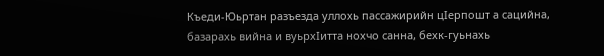Къеди-Юьртан разъезда уллохь пассажирийн цӏерпошт а сацийна, базарахь вийна и вуьрхӏитта нохчо санна, бехк-гуьнахь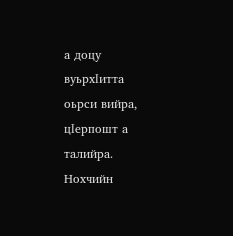а доцу вуьрхӏитта оьрси вийра, цӏерпошт а талийра.
Нохчийн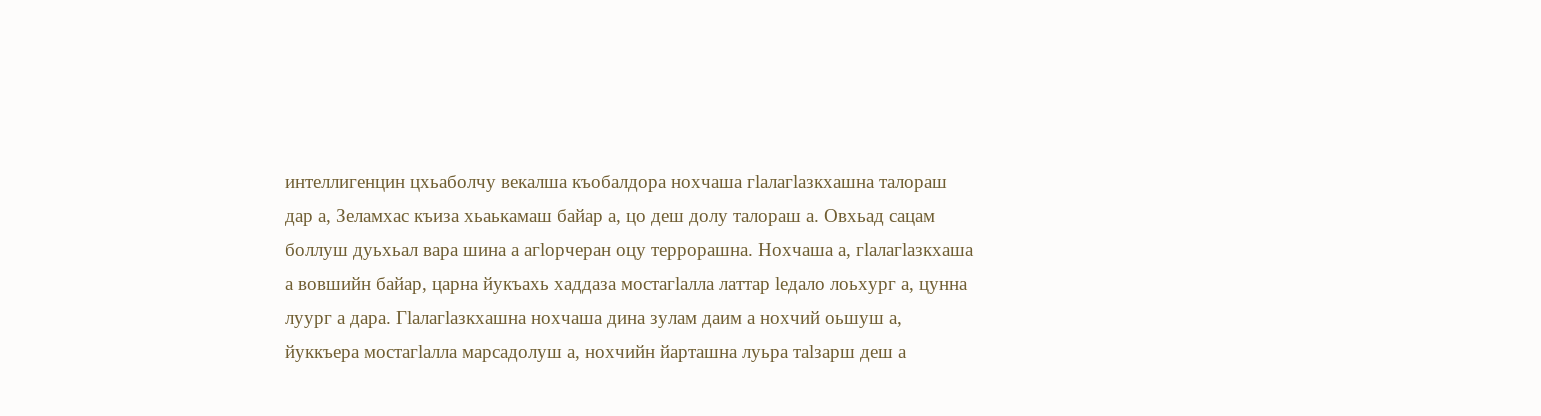интеллигенцин цхьаболчу векалша къобалдора нохчаша гӏалагӏазкхашна талораш дар а, Зеламхас къиза хьаькамаш байар а, цо деш долу талораш а. Овхьад сацам боллуш дуьхьал вара шина а агӏорчеран оцу террорашна. Нохчаша а, гӏалагӏазкхаша а вовшийн байар, царна йукъахь хаддаза мостагӏалла латтар ӏедало лоьхург а, цунна луург а дара. Гӏалагӏазкхашна нохчаша дина зулам даим а нохчий оьшуш а, йуккъера мостагӏалла марсадолуш а, нохчийн йарташна луьра таӏзарш деш а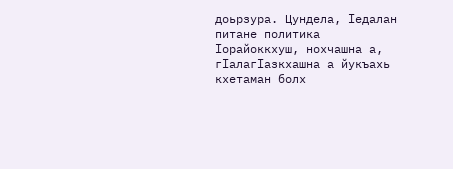доьрзура. Цундела, ӏедалан питане политика ӏорайоккхуш, нохчашна а, гӏалагӏазкхашна а йукъахь кхетаман болх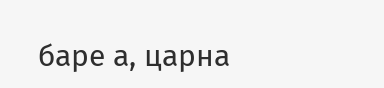баре а, царна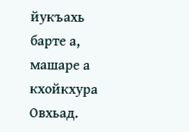йукъахь барте а, машаре а кхойкхура Овхьад.